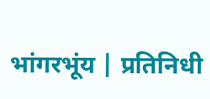भांगरभूंय | प्रतिनिधी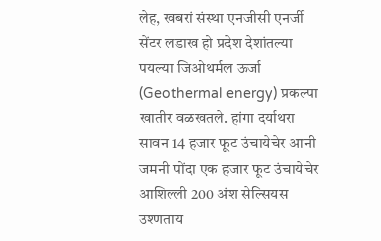लेह, खबरां संस्था एनजीसी एनर्जी सेंटर लडाख हो प्रदेश देशांतल्या पयल्या जिओथर्मल ऊर्जा (Geothermal energy) प्रकल्पा खातीर वळखतले. हांगा दर्याथरा सावन 14 हजार फूट उंचायेचेर आनी जमनी पोंदा एक हजार फूट उंचायेचेर आशिल्ली 200 अंश सेल्सियस उश्णताय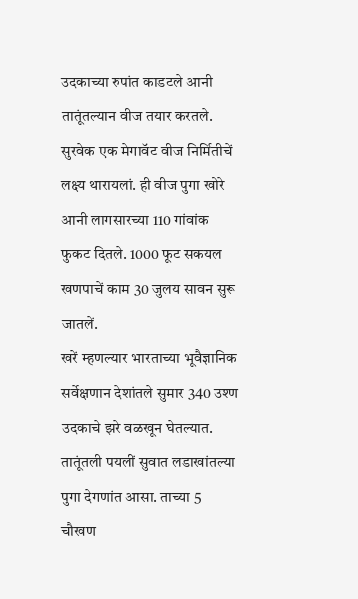उदकाच्या रुपांत काडटले आनी तातूंतल्यान वीज तयार करतले. सुरवेक एक मेगावॅट वीज निर्मितीचें लक्ष्य थारायलां. ही वीज पुगा खोरे आनी लागसारच्या 110 गांवांक फुकट दितले. 1000 फूट सकयल खणपाचें काम 30 जुलय सावन सुरू जातलें.
खरें म्हणल्यार भारताच्या भूवैज्ञानिक सर्वेक्षणान देशांतले सुमार 340 उश्ण उदकाचे झरे वळखून घेतल्यात. तातूंतली पयलीं सुवात लडाखांतल्या पुगा देगणांत आसा. ताच्या 5 चौखण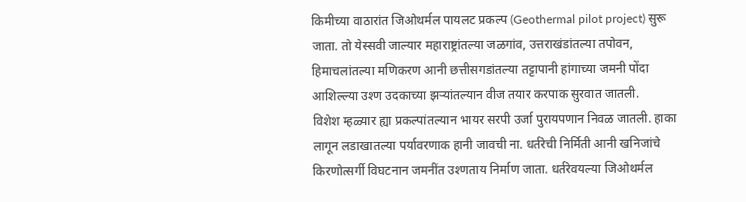किमीच्या वाठारांत जिओथर्मल पायलट प्रकल्प (Geothermal pilot project) सुरू जाता. तो येस्सवी जाल्यार महाराष्ट्रांतल्या जळगांव, उत्तराखंडांतल्या तपोवन, हिमाचलांतल्या मणिकरण आनी छत्तीसगडांतल्या तट्टापानी हांगाच्या जमनी पोंदा आशिल्ल्या उश्ण उदकाच्या झऱ्यांतल्यान वीज तयार करपाक सुरवात जातली.
विशेश म्हळ्यार ह्या प्रकल्पांतल्यान भायर सरपी उर्जा पुरायपणान निवळ जातली. हाका लागून लडाखातल्या पर्यावरणाक हानी जावची ना. धर्तरेची निर्मिती आनी खनिजांचे किरणोत्सर्गी विघटनान जमनींत उश्णताय निर्माण जाता. धर्तरेवयल्या जिओथर्मल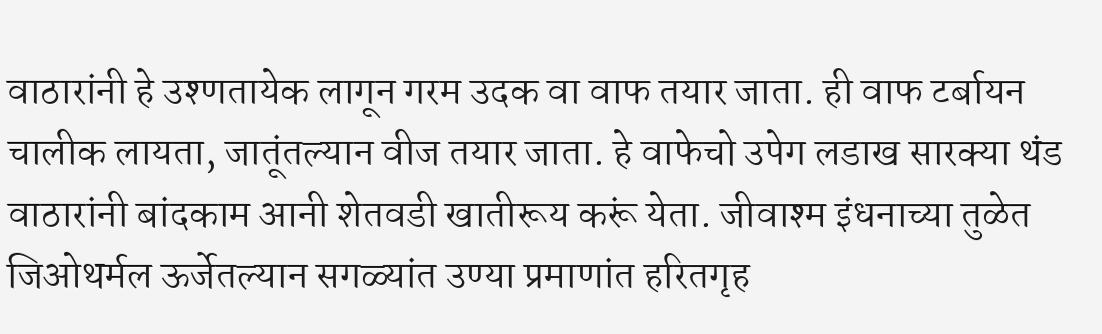वाठारांनी हे उश्णतायेक लागून गरम उदक वा वाफ तयार जाता. ही वाफ टर्बायन चालीक लायता, जातूंतल्यान वीज तयार जाता. हे वाफेचो उपेग लडाख सारक्या थंड वाठारांनी बांदकाम आनी शेतवडी खातीरूय करूं येता. जीवाश्म इंधनाच्या तुळेत जिओथर्मल ऊर्जेतल्यान सगळ्यांत उण्या प्रमाणांत हरितगृह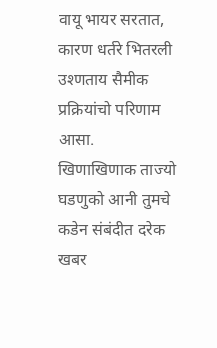वायू भायर सरतात, कारण धर्तरे भितरली उश्णताय सैमीक प्रक्रियांचो परिणाम आसा.
खिणाखिणाक ताज्यो घडणुको आनी तुमचे कडेन संबंदीत दरेक खबर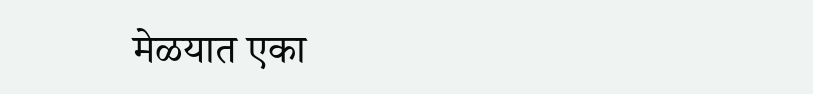मेळयात एका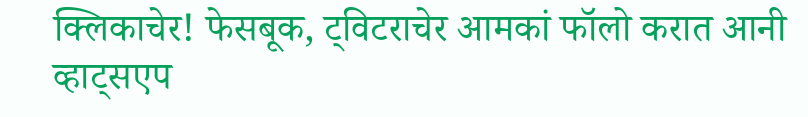क्लिकाचेर! फेसबूक, ट्विटराचेर आमकां फॉलो करात आनी व्हाट्सएप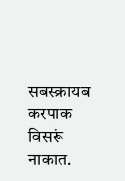सबस्क्रायब करपाक विसरूं नाकात.